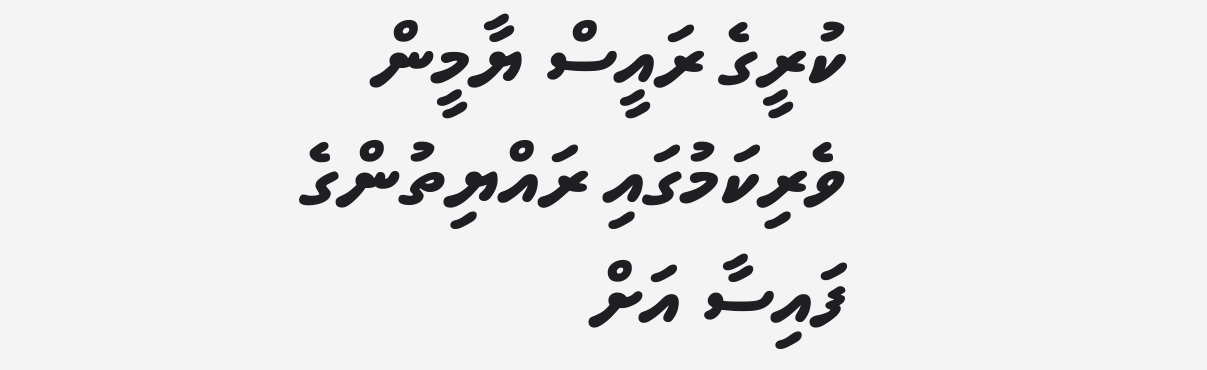ކުރީގެ ރައީސް ޔާމީން ވެރިކަމުގައި ރައްޔިތުންގެ ފައިސާ އަށް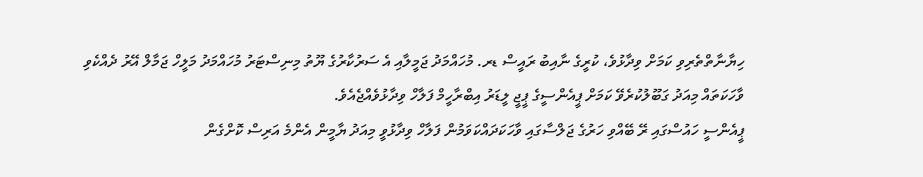ހިޔާނާތްތެރިވި ކަމަށް ވިދާޅުވެ، ކުރީގެ ނާއިބު ރައީސް ޑރ. މުހައްމަދު ޖަމީލާއި އެ ސަރުކާރުގެ ޔޫތު މިނިސްޓަރު މުހައްމަދު މަލީހް ޖަމާލް އޭރު ދެއްކެވި ވާހަކަތައް މިއަދު ގަބޫލުކުރެވޭ ކަމަށް ޕީއެންސީގެ ޕީޖީ ލީޑަރު އިބްރާހީމް ފަލާހް ވިދާޅުވެއްޖެއެވެ.
ޕީއެންސީ ހައުސްގައި ރޭ ބޭއްވި ހަރުގެ ޖަލްސާގައި ވާހަކަދައްކަވަމުން ފަލާހް ވިދާޅުވީ މިއަދު ޔާމީން އެންމެ އަރިސް ކޮށްގެން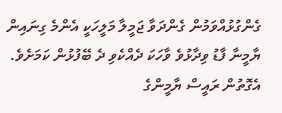ގެންގުޅުއްވަމުން ގެންދަވާ ޖަމީލާ މަލީހަކީ އެންމެ ގިނައިން ޔާމީނާ ފާޑު ވިދާޅުވެ ވާހަކަ ދެއްކެވި ދެ ބޭފުޅުން ކަމަށެވެ. އެގޮތުން ރައީސް ޔާމީންގެ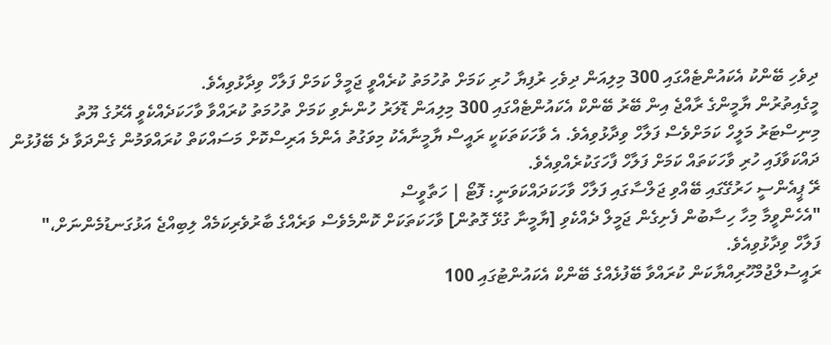ދިވެހި ބޭންކު އެކައުންޓެއްގައި 300 މިލިއަން ދިވެހި ރުފިޔާ ހުރި ކަމަށް ތުހުމަތު ކުރެއްވީ ޖަމީލް ކަމަށް ފަލާހް ވިދާޅުވިއެވެ.
މީގެއިތުރުން ޔާމީންގެ ރާއްޖެ އިން ބޭރު ބޭންކް އެކައުންޓެއްގައި 300 މިލިއަން ޑޮލަރު ހުންނެވި ކަމަށް ތުހުމަތު ކުރައްވާ ވާހަކަދެއްކެވީ އޭރުގެ ޔޫތު މިނިސްޓަރު މަލީހް ކަމަށްވެސް ފަލާހް ވިދާޅުވިއެވެ. އެ ވާހަކަތަކަކީ ރައީސް ޔާމީނާއެކު މިވަގުތު އެންމެ އަރިސްކޮށް މަސައްކަތް ކުރައްވަމުން ގެންދަވާ ދެ ބޭފުޅުން ދައްކަވާފައި ހުރި ވާހަކަތައް ކަމަށް ފަލާހް ފާހަގަކުރެއްވިއެވެ.
ރޭ ޕީއެންސީ ހަރުގޭގައި ބޭއްވި ޖަލްސާގައި ފަލާހް ވާހަކަދައްކަވަނީ: ފޮޓޯ | ހަތާވީސް
"އެހެންވީމާ މިހާ ހިސާބުން ފެށިގެން ޖަމީލް ދެއްކެވި [ޔާމީނާ ގުޅޭ ގޮތުން] ވާހަކަތަކަށް ކޮންމެވެސް ވަރެއްގެ ބާރުވެރިކަމެއް ލިބިއްޖެ އަޅުގަނޑުމެންނަށް،" ފަލާހް ވިދާޅުވިއެވެ.
ރައީސުލްޖުމްހޫރިއްޔާކަން ކުރައްވާ ބޭފުޅެއްގެ ބޭންކް އެކައުންޓުގައި 100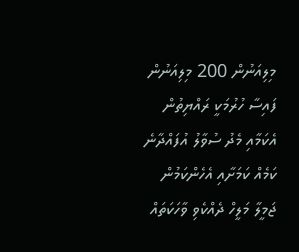މިލިއަނުން 200 މިލިއަނުން ފައިސާ ހުރުމަކީ ރައްޔިތުން އެކަމާއި މެދު ސުވާލު އުފައްދާނެ ކަމެއް ކަމަށާއި އެހެންކަމުން ޖަމީލާ މަލީހް ދެއްކެވި ވާހަކަތައް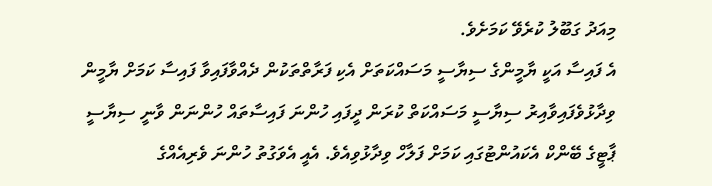މިއަދު ގަބޫލު ކުރެވޭ ކަމަށެވެ.
އެ ފައިސާ އަކީ ޔާމީންގެ ސިޔާސީ މަސައްކަތަށް އެކި ފަރާތްތަކުން ދެއްވާފައިވާ ފައިސާ ކަމަށް ޔާމީން ވިދާޅުވެފައިވާއިރު ސިޔާސީ މަސައްކަތް ކުރަން ދީފައި ހުންނަ ފައިސާތައް ހުންނަން ވާނީ ސިޔާސީ ޕާޓީގެ ބޭންކް އެކައުންޓުގައި ކަމަށް ފަލާހް ވިދާޅުވިއެވެ. އެއީ އެވަގުތު ހުންނަ ވެރިއެއްގެ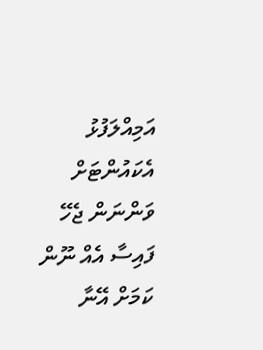އަމިއްލަފުޅު އެކައުންޓަށް ވަންނަން ޖެހޭ ފައިސާ އެއް ނޫން ކަމަށް އޭނާ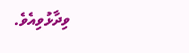ވިދާޅުވިއެވެ.